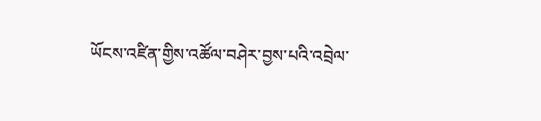ཡོངས་འཛིན་གྱིས་འཚོལ་བཤེར་བྱས་པའི་འབྲེལ་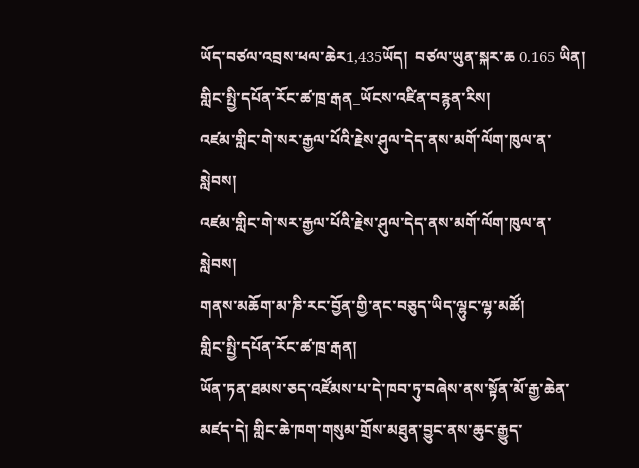ཡོད་བཙལ་འབྲས་ཕལ་ཆེར1,435ཡོད།  བཙལ་ཡུན་སྐར་ཆ 0.165 ཡིན།
གླིང་སྤྱི་དཔོན་རོང་ཚ་ཁྲ་རྒན_ཡོངས་འཛིན་བརྙན་རིས།
འཛམ་གླིང་གེ་སར་རྒྱལ་པོའི་རྗེས་ཤུལ་དེད་ནས་མགོ་ལོག་ཁུལ་ན་སླེབས།
འཛམ་གླིང་གེ་སར་རྒྱལ་པོའི་རྗེས་ཤུལ་དེད་ནས་མགོ་ལོག་ཁུལ་ན་སླེབས།
གནས་མཆོག་མ་ཎི་རང་བྱོན་གྱི་ནང་བཅུད་ཡིད་ལྷུང་ལྷ་མཚོ།
གླིང་སྤྱི་དཔོན་རོང་ཚ་ཁྲ་རྒན།
ཡོན་ཏན་ཐམས་ཅད་འཛོམས་པ་དེ་ཁབ་ཏུ་བཞེས་ནས་སྟོན་མོ་རྒྱ་ཆེན་མཛད་དེ། གླིང་ཆེ་ཁག་གསུམ་གྲོས་མཐུན་བྱུང་ནས་ཆུང་རྒྱུད་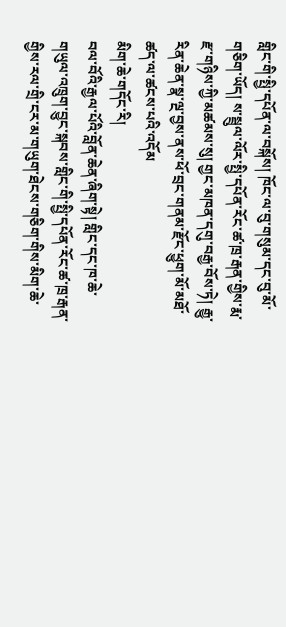གླིང་གི་སྤྱི་དཔོན་ལ་བསྐོས། ཁོང་ལ་བུ་གསུམ་དང་བུ་མོ་གཅིག་ཡོད། ས་སྦྲུལ་ལོར་སྤྱི་དཔོན་རོང་ཚ་ཁྲ་རྒན་གྱིས་རྨ་རྫ་གཉིས་ཀྱི་མཚམས་སུ། གྱང་མཁན་དགུ་བརྒྱ་བོས་ཏེ། རྒྱུ་རིན་ཆེན་སྣ་ལྔ་བྱས་ནས་ཕོ་བྲང་གནམ་རྫོང་ཕྱུག་མོ་མཐོ་ཚད་ལ་ཚངས་པའི་འདོམ
མིག་ཆེ་གདོང་རི།
བལ་བོའི་རྒྱལ་པོའི་བློན་ཆེན་ཞིག་སྟེ། གླིང་དང་ཁ་ཆེ་གཡུལ་འཁྲུག་བྱུང་སྐབས་གླིང་གི་སྤྱི་དཔོན་རོང་ཚ་ཁྲ་རྒན་གྱིས་རལ་གྲི་ངར་མ་གཡུག་ཐེངས་གཅིག་གིས་མིག་ཆེ་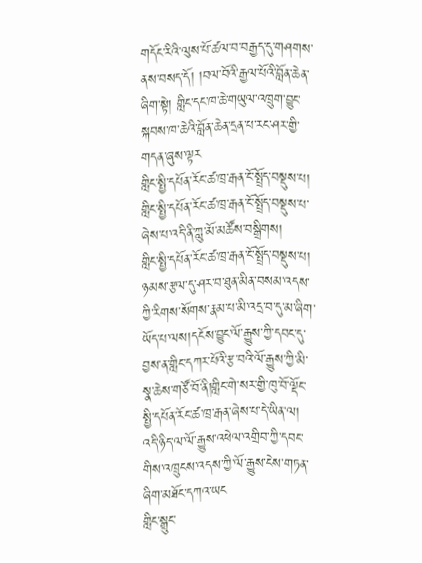གདོང་རིའི་ལུས་པོ་ཚལ་བ་བརྒྱད་དུ་གཤགས་ནས་བསད་དོ། །བལ་བོའི་རྒྱལ་པོའི་བློན་ཆེན་ཞིག་སྟེ། གླིང་དང་ཁ་ཆེ་གཡུལ་འཁྲུག་བྱུང་སྐབས་ཁ་ཆེའི་བློན་ཆེན་དྲན་པ་རང་ཤར་གྱི་གདན་ཞུས་ལྟར
གླིང་སྤྱི་དཔོན་རོང་ཚ་ཁྲ་རྒན་ངོ་སྤྲོད་བསྡུས་པ།
གླིང་སྤྱི་དཔོན་རོང་ཚ་ཁྲ་རྒན་ངོ་སྤྲོད་བསྡུས་པ་ཞེས་པ་འདི་ནི་ཀླུ་མོ་མཚོས་བསྒྲིགས།
གླིང་སྤྱི་དཔོན་རོང་ཚ་ཁྲ་རྒན་ངོ་སྤྲོད་བསྡུས་པ།
ཉམས་རྩལ་དུ་ཤར་བ་ཐུན་མིན་བསམ་འདས་ཀྱི་རིགས་སོགས་རྣམ་པ་མི་འདྲ་བ་དུ་མ་ཞིག་ཡོད་པ་ལས།དངོས་བྱུང་ལོ་རྒྱུས་ཀྱི་དབང་དུ་བྱས་ན་གླིང་དཀར་པོའི་རྩ་བའི་ལོ་རྒྱུས་ཀྱི་མི་སྣ་ཆེས་གཙོ་བོ་ནི།གླིང་གེ་སར་གྱི་ཁུ་བོ་ལྡོང་སྤྱི་དཔོན་རོང་ཚ་ཁྲ་རྒན་ཞེས་པ་དེ་ཡིན་ལ། འདི་ཉིད་ལ་ལོ་རྒྱུས་འཕེལ་འགྲིབ་ཀྱི་དབང་གིས་འཁྲུངས་འདས་ཀྱི་ལོ་རྒྱུས་ངེས་གཏན་ཞིག་མཐོང་དཀའ་ཡང
གླིང་སྒྲུང་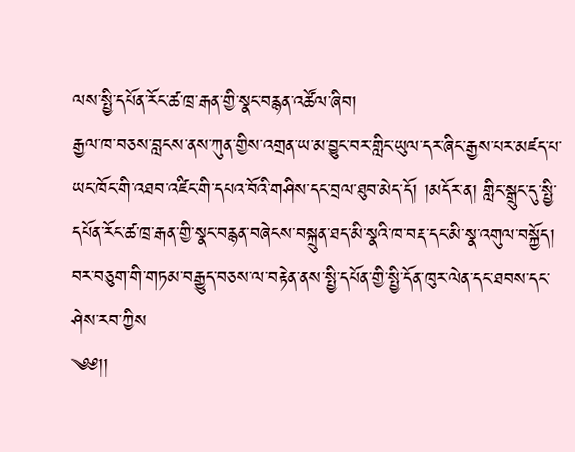ལས་སྤྱི་དཔོན་རོང་ཚ་ཁྲ་རྒན་གྱི་སྣང་བརྙན་འཚོལ་ཞིབ།
རྒྱལ་ཁ་བཅས་བླངས་ནས་ཀུན་གྱིས་འགྲན་ཡ་མ་བྱུང་བར་གླིང་ཡུལ་དར་ཞིང་རྒྱས་པར་མཛད་པ་ཡང་ཁོང་གི་འཐབ་འཛིང་གི་དཔའ་བོའི་གཤིས་དང་བྲལ་ཐུབ་མེད་དོ། །མདོར་ན། གླིང་སྒྲུང་དུ་སྤྱི་དཔོན་རོང་ཚ་ཁྲ་རྒན་གྱི་སྣང་བརྙན་བཞེངས་བསྐྲུན་ཐད་མི་སྣའི་ཁ་བརྡ་དང་མི་སྣ་འགུལ་བསྐྱོད། བར་བཅུག་གི་གཏམ་བརྒྱུད་བཅས་ལ་བརྟེན་ནས་སྤྱི་དཔོན་གྱི་སྤྱི་དོན་ཁུར་ལེན་དང་ཐབས་དང་ཤེས་རབ་ཀྱིས
༄༅།།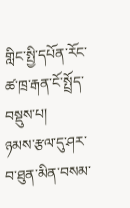གླིང་སྤྱི་དཔོན་རོང་ཚ་ཁྲ་རྒན་ངོ་སྤྲོད་བསྡུས་པ།
ཉམས་རྩལ་དུ་ཤར་བ་ཐུན་མིན་བསམ་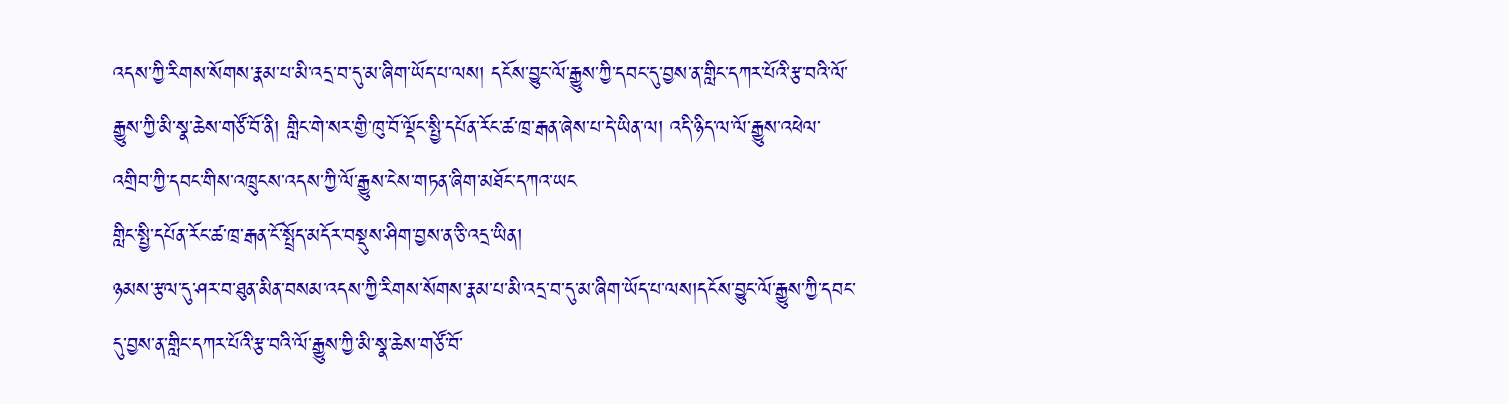འདས་ཀྱི་རིགས་སོགས་རྣམ་པ་མི་འདྲ་བ་དུ་མ་ཞིག་ཡོད་པ་ལས། དངོས་བྱུང་ལོ་རྒྱུས་ཀྱི་དབང་དུ་བྱས་ན་གླིང་དཀར་པོའི་རྩ་བའི་ལོ་རྒྱུས་ཀྱི་མི་སྣ་ཆེས་གཙོ་བོ་ནི། གླིང་གེ་སར་གྱི་ཁུ་བོ་ལྡོང་སྤྱི་དཔོན་རོང་ཚ་ཁྲ་རྒན་ཞེས་པ་དེ་ཡིན་ལ། འདི་ཉིད་ལ་ལོ་རྒྱུས་འཕེལ་འགྲིབ་ཀྱི་དབང་གིས་འཁྲུངས་འདས་ཀྱི་ལོ་རྒྱུས་ངེས་གཏན་ཞིག་མཐོང་དཀའ་ཡང
གླིང་སྤྱི་དཔོན་རོང་ཚ་ཁྲ་རྒན་ངོ་སྤྲོད་མདོར་བསྡུས་ཤིག་བྱས་ན་ཅི་འདྲ་ཡིན།
ཉམས་རྩལ་དུ་ཤར་བ་ཐུན་མིན་བསམ་འདས་ཀྱི་རིགས་སོགས་རྣམ་པ་མི་འདྲ་བ་དུ་མ་ཞིག་ཡོད་པ་ལས།དངོས་བྱུང་ལོ་རྒྱུས་ཀྱི་དབང་དུ་བྱས་ན་གླིང་དཀར་པོའི་རྩ་བའི་ལོ་རྒྱུས་ཀྱི་མི་སྣ་ཆེས་གཙོ་བོ་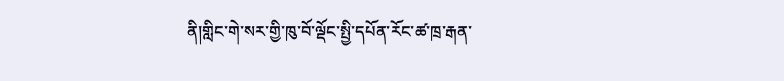ནི།གླིང་གེ་སར་གྱི་ཁུ་བོ་ལྡོང་སྤྱི་དཔོན་རོང་ཚ་ཁྲ་རྒན་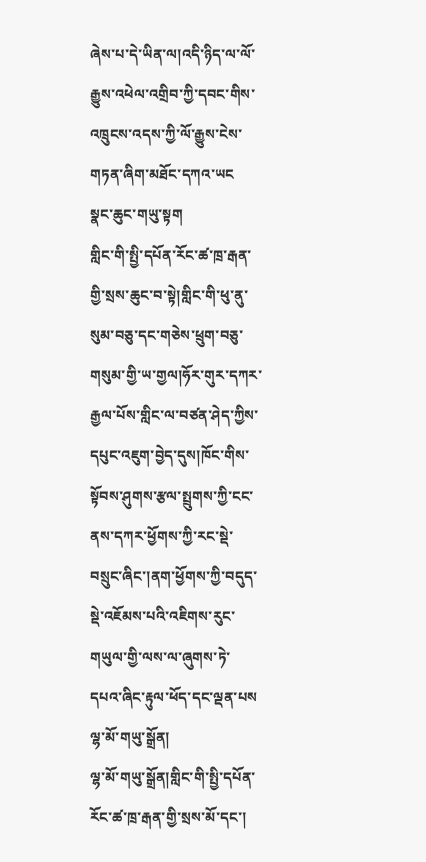ཞེས་པ་དེ་ཡིན་ལ།འདི་ཉིད་ལ་ལོ་རྒྱུས་འཕེལ་འགྲིབ་ཀྱི་དབང་གིས་འཁྲུངས་འདས་ཀྱི་ལོ་རྒྱུས་ངེས་གཏན་ཞིག་མཐོང་དཀའ་ཡང
སྣང་ཆུང་གཡུ་སྟག
གླིང་གི་སྤྱི་དཔོན་རོང་ཚ་ཁྲ་རྒན་གྱི་སྲས་ཆུང་བ་སྟེ།གླིང་གི་ཕུ་ནུ་སུམ་བཅུ་དང་གཅེས་ཕྲུག་བཅུ་གསུམ་གྱི་ཡ་གྱལ།ཧོར་གུར་དཀར་རྒྱལ་པོས་གླིང་ལ་བཙན་ཤེད་ཀྱིས་དཔུང་འཇུག་བྱེད་དུས།ཁོང་གིས་སྟོབས་ཤུགས་རྩལ་སྤྲུགས་ཀྱི་ངང་ནས་དཀར་ཕྱོགས་ཀྱི་རང་སྡེ་བསྲུང་ཞིང་།ནག་ཕྱོགས་ཀྱི་བདུད་སྡེ་འཇོམས་པའི་འཇིགས་རུང་གཡུལ་གྱི་ལས་ལ་ཞུགས་ཏེ་དཔའ་ཞིང་རྟུལ་ཕོད་དང་ལྡན་པས
ལྷ་མོ་གཡུ་སྒྲོན།
ལྷ་མོ་གཡུ་སྒྲོན།གླིང་གི་སྤྱི་དཔོན་རོང་ཚ་ཁྲ་རྒན་གྱི་སྲས་མོ་དང་།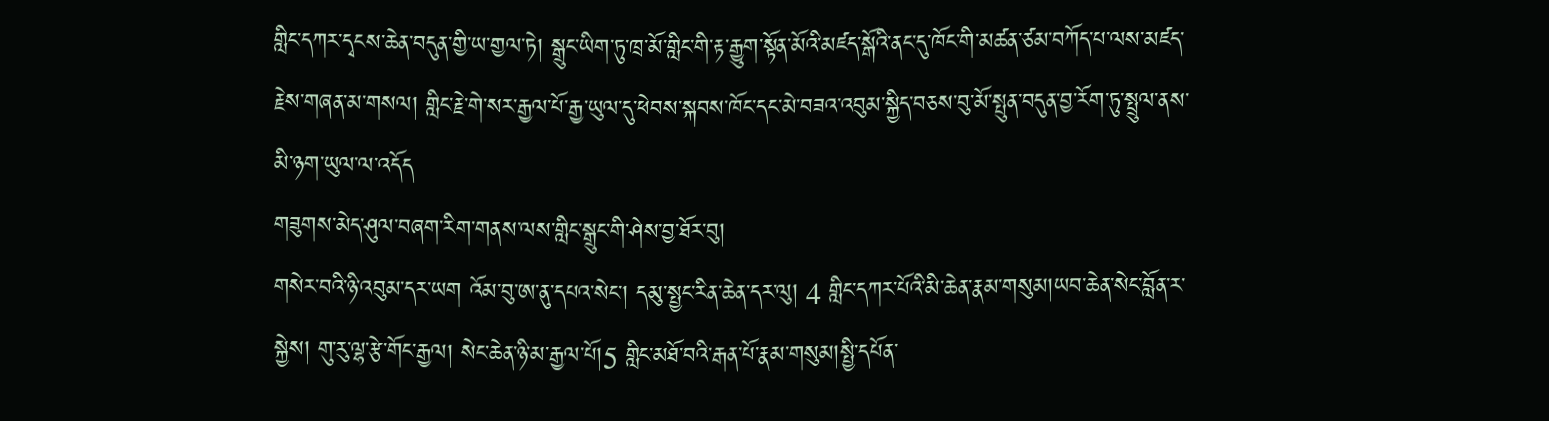གླིང་དཀར་དྭངས་ཆེན་བདུན་གྱི་ཡ་གྱལ་ཏེ། སྒྲུང་ཡིག་ཏུ་ཁྲ་མོ་གླིང་གི་རྟ་རྒྱུག་སྟོན་མོའི་མཛད་སྒོའི་ནང་དུ་ཁོང་གི་མཚན་ཙམ་བཀོད་པ་ལས་མཛད་རྗེས་གཞན་མ་གསལ། གླིང་རྗེ་གེ་སར་རྒྱལ་པོ་རྒྱ་ཡུལ་དུ་ཕེབས་སྐབས་ཁོང་དང་མེ་བཟའ་འབུམ་སྐྱིད་བཅས་བུ་མོ་སྤུན་བདུན་བྱ་རོག་ཏུ་སྤྲུལ་ནས་མི་ཉག་ཡུལ་ལ་འདོད
གཟུགས་མེད་ཤུལ་བཞག་རིག་གནས་ལས་གླིང་སྒྲུང་གི་ཤེས་བྱ་ཐོར་བུ།
གསེར་བའི་ཉི་འབུམ་དར་ཡག འོམ་བུ་ཨ་ནུ་དཔའ་སེང་། དམུ་སྤྱང་རིན་ཆེན་དར་ལུ། 4 གླིང་དཀར་པོའི་མི་ཆེན་རྣམ་གསུམ།ཡབ་ཆེན་སེང་བློན་ར་སྐྱེས། གུ་རུ་ལྷ་རྩེ་གོང་རྒྱལ། སེང་ཆེན་ཉི་མ་རྒྱལ་པོ།5 གླིང་མཐོ་བའི་རྒན་པོ་རྣམ་གསུམ།སྤྱི་དཔོན་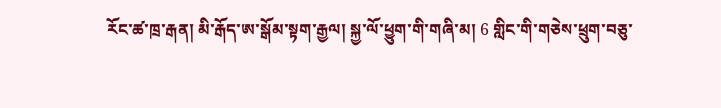རོང་ཚ་ཁྲ་རྒན། མི་རྒོད་ཨ་སྒོམ་སྟག་རྒྱལ། སྐྱ་ལོ་ཕྱུག་གི་གཞི་མ། 6 གླིང་གི་གཅེས་ཕྲུག་བཅུ་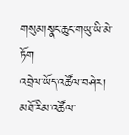གསུམ།སྣང་ཆུང་གཡུ་ཡི་མེ་ཏོག
འབྲེལ་ཡོད་འཚོལ་བཤེར།
མཐོ་རིམ་འཚོལ་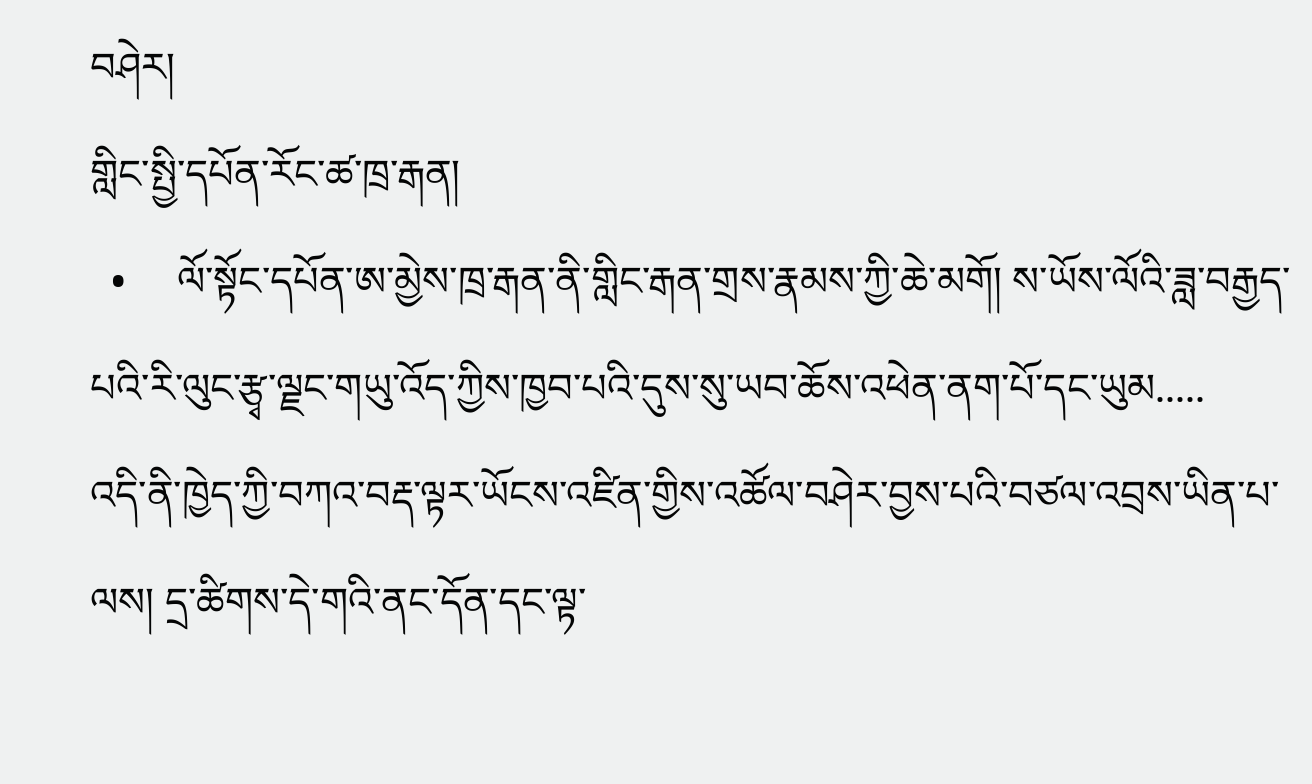བཤེར།
གླིང་སྤྱི་དཔོན་རོང་ཚ་ཁྲ་རྒན།
  •     ལོ་སྟོང་དཔོན་ཨ་མྱེས་ཁྲ་རྒན་ནི་གླིང་རྒན་གྲས་རྣམས་ཀྱི་ཆེ་མགོ། ས་ཡོས་ལོའི་ཟླ་བརྒྱད་པའི་རི་ལུང་རྩྭ་ལྗང་གཡུ་འོད་ཀྱིས་ཁྱབ་པའི་དུས་སུ་ཡབ་ཆོས་འཕེན་ནག་པོ་དང་ཡུམ.....
འདི་ནི་ཁྱེད་ཀྱི་བཀའ་བརྡ་ལྟར་ཡོངས་འཛིན་གྱིས་འཚོལ་བཤེར་བྱས་པའི་བཙལ་འབྲས་ཡིན་པ་ལས། དྲ་ཚིགས་དེ་གའི་ནང་དོན་དང་ལྟ་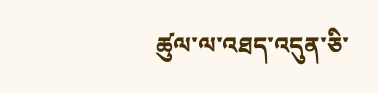ཚུལ་ལ་འཐད་འདུན་ཅི་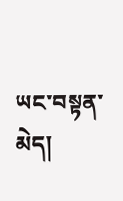ཡང་བསྟན་མེད།